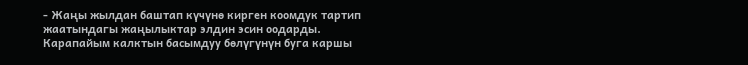- Жаңы жылдан баштап күчүнө кирген коомдук тартип жаатындагы жаңылыктар элдин эсин оодарды. Карапайым калктын басымдуу бөлүгүнүн буга каршы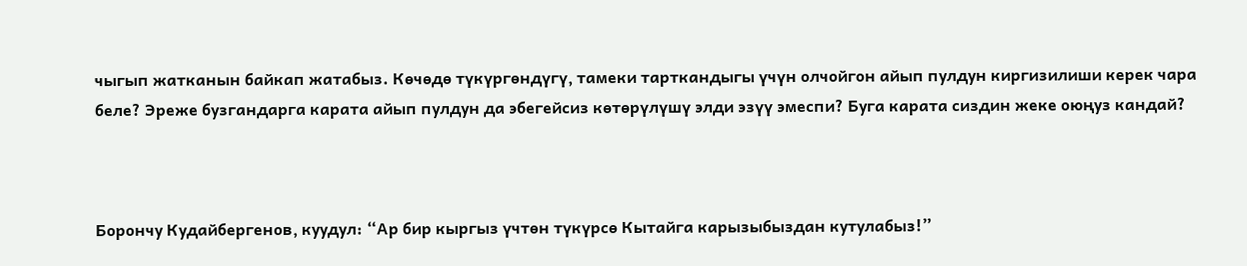чыгып жатканын байкап жатабыз. Көчөдө түкүргөндүгү, тамеки тарткандыгы үчүн олчойгон айып пулдун киргизилиши керек чара беле? Эреже бузгандарга карата айып пулдун да эбегейсиз көтөрүлүшү элди эзүү эмеспи? Буга карата сиздин жеке оюңуз кандай?



Борончу Кудайбергенов, куудул: “Ар бир кыргыз үчтөн түкүрсө Кытайга карызыбыздан кутулабыз!”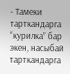- Тамеки тарткандарга “курилка” бар экен, насыбай тарткандарга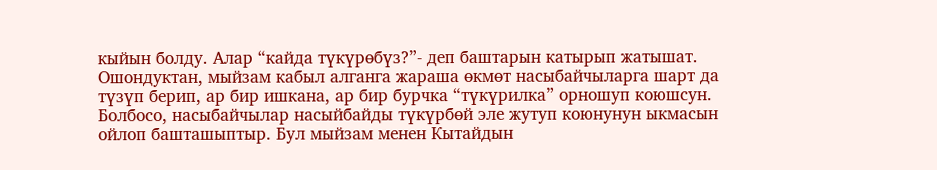кыйын болду. Алар “кайда түкүрөбүз?”- деп баштарын катырып жатышат. Ошондуктан, мыйзам кабыл алганга жараша өкмөт насыбайчыларга шарт да түзүп берип, ар бир ишкана, ар бир бурчка “түкүрилка” орношуп коюшсун. Болбосо, насыбайчылар насыйбайды түкүрбөй эле жутуп коюнунун ыкмасын ойлоп башташыптыр. Бул мыйзам менен Кытайдын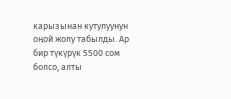карызынан кутулуунун оңой жолу табылды. Ар бир түкүрүк 5500 сом болсо, алты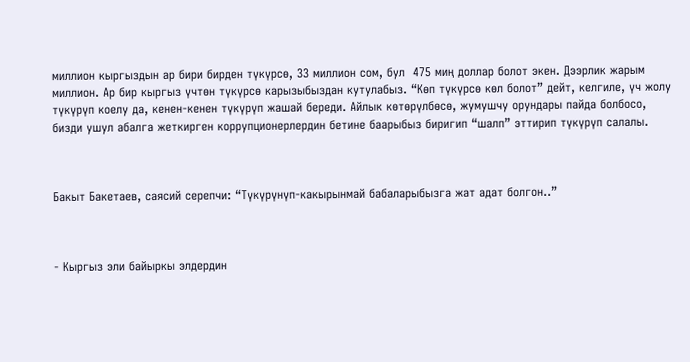миллион кыргыздын ар бири бирден түкүрсө, 33 миллион сом, бул  475 миң доллар болот экен. Дээрлик жарым миллион. Ар бир кыргыз үчтөн түкүрсө карызыбыздан кутулабыз. “Көп түкүрсө көл болот” дейт, келгиле, үч жолу түкүрүп коелу да, кенен-кенен түкүрүп жашай береди. Айлык көтөрүлбөсө, жумушчу орундары пайда болбосо, бизди ушул абалга жеткирген коррупционерлердин бетине баарыбыз биригип “шалп” эттирип түкүрүп салалы.



Бакыт Бакетаев, саясий серепчи: “Түкүрүнүп-какырынмай бабаларыбызга жат адат болгон..”



- Кыргыз эли байыркы элдердин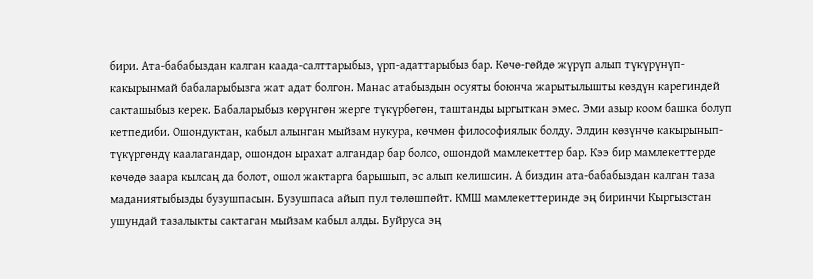бири. Ата-бабабыздан калган каада-салттарыбыз, үрп-адаттарыбыз бар. Көчө-гөйдө жүрүп алып түкүрүнүп-какырынмай бабаларыбызга жат адат болгон. Манас атабыздын осуяты боюнча жарытылышты көздүн карегиндей сакташыбыз керек. Бабаларыбыз көрүнгөн жерге түкүрбөгөн, таштанды ыргыткан эмес. Эми азыр коом башка болуп кетпедиби. Ошондуктан, кабыл алынган мыйзам нукура, көчмөн философиялык болду. Элдин көзүнчө какырынып-түкүргөндү каалагандар, ошондон ырахат алгандар бар болсо, ошондой мамлекеттер бар. Кээ бир мамлекеттерде көчөдө заара кылсаң да болот, ошол жактарга барышып, эс алып келишсин. А биздин ата-бабабыздан калган таза маданиятыбызды бузушпасын. Бузушпаса айып пул төлөшпөйт. КМШ мамлекеттеринде эң биринчи Кыргызстан ушундай тазалыкты сактаган мыйзам кабыл алды. Буйруса эң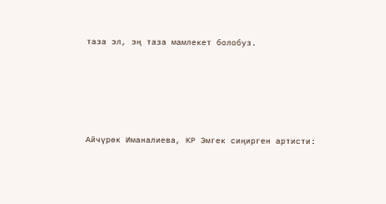таза эл, эң таза мамлекет болобуз.





Айчүрөк Иманалиева, КР Эмгек сиңирген артисти: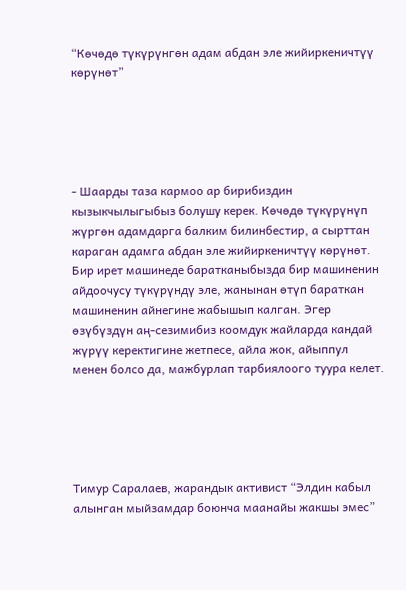“Көчөдө түкүрүнгөн адам абдан эле жийиркеничтүү көрүнөт”





- Шаарды таза кармоо ар бирибиздин кызыкчылыгыбыз болушу керек. Көчөдө түкүрүнүп жүргөн адамдарга балким билинбестир, а сырттан караган адамга абдан эле жийиркеничтүү көрүнөт. Бир ирет машинеде баратканыбызда бир машиненин айдоочусу түкүрүндү эле, жанынан өтүп бараткан машиненин айнегине жабышып калган. Эгер өзүбүздүн аң-сезимибиз коомдук жайларда кандай жүрүү керектигине жетпесе, айла жок, айыппул менен болсо да, мажбурлап тарбиялоого туура келет.





Тимур Саралаев, жарандык активист “Элдин кабыл алынган мыйзамдар боюнча маанайы жакшы эмес”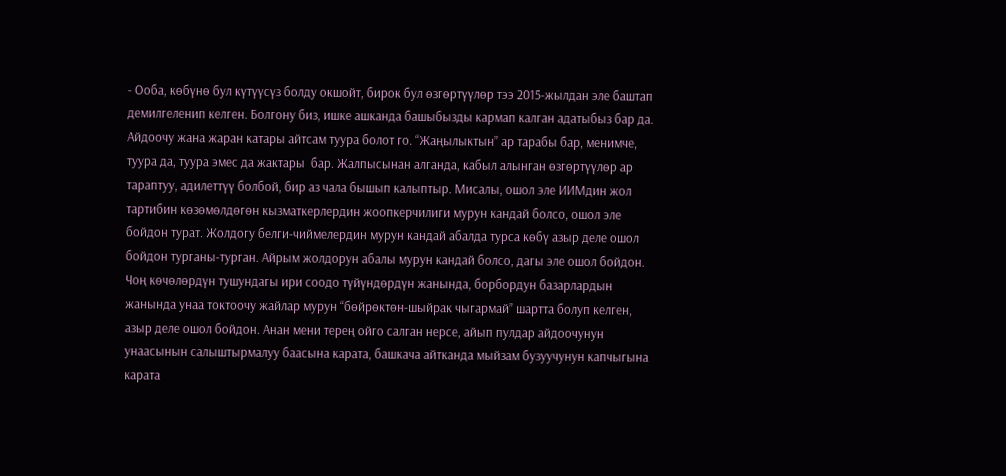- Ооба, көбүнө бул күтүүсүз болду окшойт, бирок бул өзгөртүүлөр тээ 2015-жылдан эле баштап демилгеленип келген. Болгону биз, ишке ашканда башыбызды кармап калган адатыбыз бар да. Айдоочу жана жаран катары айтсам туура болот го. “Жаңылыктын” ар тарабы бар, менимче, туура да, туура эмес да жактары  бар. Жалпысынан алганда, кабыл алынган өзгөртүүлөр ар тараптуу, адилеттүү болбой, бир аз чала бышып калыптыр. Мисалы, ошол эле ИИМдин жол тартибин көзөмөлдөгөн кызматкерлердин жоопкерчилиги мурун кандай болсо, ошол эле бойдон турат. Жолдогу белги-чиймелердин мурун кандай абалда турса көбү азыр деле ошол бойдон турганы-турган. Айрым жолдорун абалы мурун кандай болсо, дагы эле ошол бойдон. Чоң көчөлөрдүн тушундагы ири соодо түйүндөрдүн жанында, борбордун базарлардын жанында унаа токтоочу жайлар мурун “бөйрөктөн-шыйрак чыгармай” шартта болуп келген, азыр деле ошол бойдон. Анан мени терең ойго салган нерсе, айып пулдар айдоочунун унаасынын салыштырмалуу баасына карата, башкача айтканда мыйзам бузуучунун капчыгына карата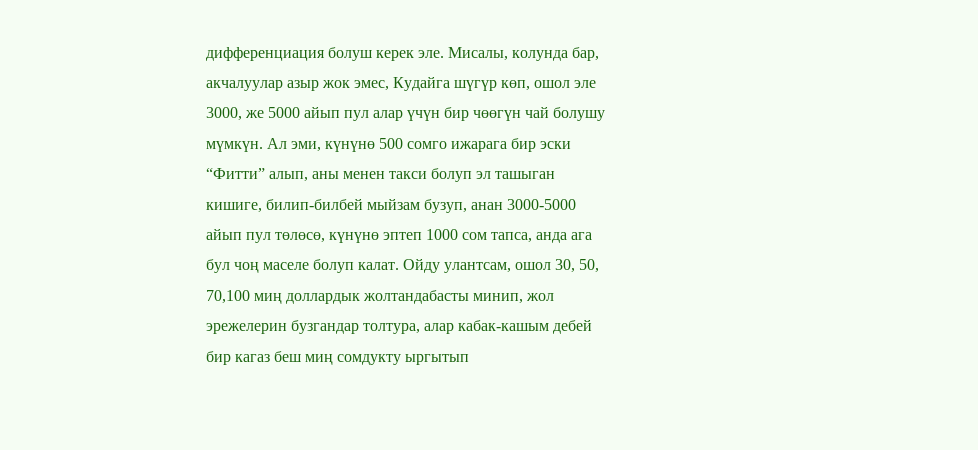дифференциация болуш керек эле. Мисалы, колунда бар, акчалуулар азыр жок эмес, Кудайга шүгүр көп, ошол эле 3000, же 5000 айып пул алар үчүн бир чөөгүн чай болушу мүмкүн. Ал эми, күнүнө 500 сомго ижарага бир эски “Фитти” алып, аны менен такси болуп эл ташыган кишиге, билип-билбей мыйзам бузуп, анан 3000-5000 айып пул төлөсө, күнүнө эптеп 1000 сом тапса, анда ага бул чоң маселе болуп калат. Ойду улантсам, ошол 30, 50, 70,100 миң доллардык жолтандабасты минип, жол эрежелерин бузгандар толтура, алар кабак-кашым дебей бир кагаз беш миң сомдукту ыргытып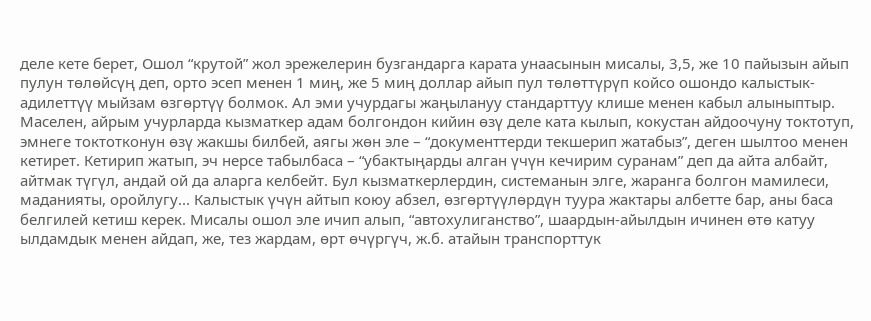деле кете берет, Ошол “крутой” жол эрежелерин бузгандарга карата унаасынын мисалы, 3,5, же 10 пайызын айып пулун төлөйсүң деп, орто эсеп менен 1 миң, же 5 миң доллар айып пул төлөттүрүп койсо ошондо калыстык-адилеттүү мыйзам өзгөртүү болмок. Ал эми учурдагы жаңылануу стандарттуу клише менен кабыл алыныптыр. Маселен, айрым учурларда кызматкер адам болгондон кийин өзү деле ката кылып, кокустан айдоочуну токтотуп, эмнеге токтотконун өзү жакшы билбей, аягы жөн эле – “документтерди текшерип жатабыз”, деген шылтоо менен кетирет. Кетирип жатып, эч нерсе табылбаса – “убактыңарды алган үчүн кечирим суранам” деп да айта албайт, айтмак түгүл, андай ой да аларга келбейт. Бул кызматкерлердин, системанын элге, жаранга болгон мамилеси, маданияты, оройлугу... Калыстык үчүн айтып коюу абзел, өзгөртүүлөрдүн туура жактары албетте бар, аны баса белгилей кетиш керек. Мисалы ошол эле ичип алып, “автохулиганство”, шаардын-айылдын ичинен өтө катуу ылдамдык менен айдап, же, тез жардам, өрт өчүргүч, ж.б. атайын транспорттук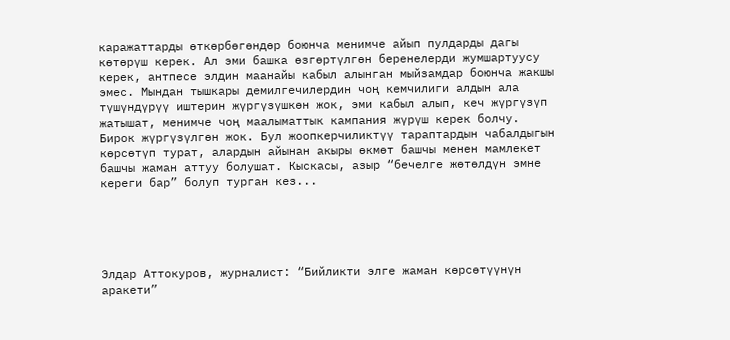каражаттарды өткөрбөгөндөр боюнча менимче айып пулдарды дагы көтөрүш керек. Ал эми башка өзгөртүлгөн беренелерди жумшартуусу керек, антпесе элдин маанайы кабыл алынган мыйзамдар боюнча жакшы эмес. Мындан тышкары демилгечилердин чоң кемчилиги алдын ала түшүндүрүү иштерин жүргүзүшкөн жок, эми кабыл алып, кеч жүргүзүп жатышат, менимче чоң маалыматтык кампания жүрүш керек болчу. Бирок жүргүзүлгөн жок. Бул жоопкерчиликтүү тараптардын чабалдыгын көрсөтүп турат, алардын айынан акыры өкмөт башчы менен мамлекет башчы жаман аттуу болушат. Кыскасы, азыр “бечелге жөтөлдүн эмне кереги бар” болуп турган кез...





Элдар Аттокуров, журналист: “Бийликти элге жаман көрсөтүүнүн аракети”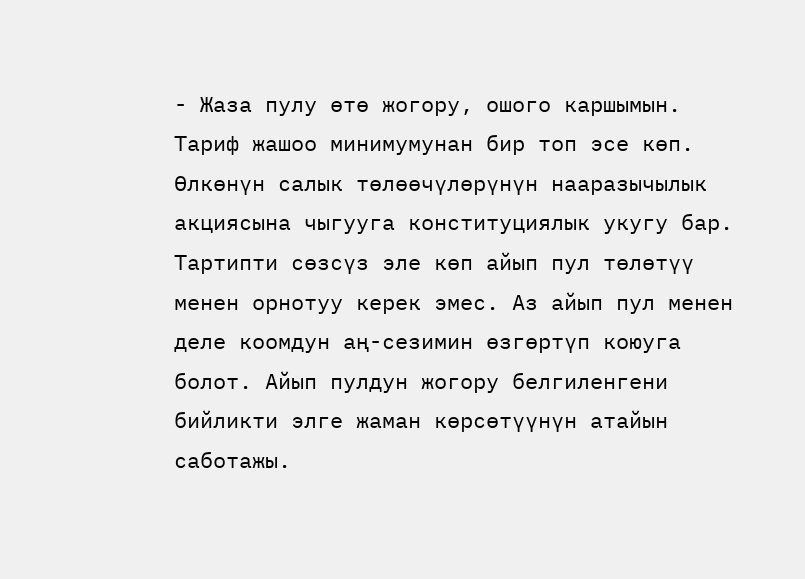- Жаза пулу өтө жогору, ошого каршымын. Тариф жашоо минимумунан бир топ эсе көп. Өлкөнүн салык төлөөчүлөрүнүн нааразычылык акциясына чыгууга конституциялык укугу бар. Тартипти сөзсүз эле көп айып пул төлөтүү менен орнотуу керек эмес. Аз айып пул менен деле коомдун аң-сезимин өзгөртүп коюуга болот. Айып пулдун жогору белгиленгени бийликти элге жаман көрсөтүүнүн атайын саботажы.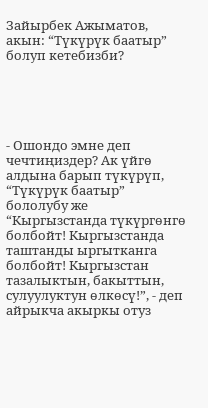Зайырбек Ажыматов, акын: “Түкүрүк баатыр” болуп кетебизби?





- Ошондо эмне деп чечтиңиздер? Ак үйгө алдына барып түкүрүп, “Түкүрүк баатыр” бололубу же “Кыргызстанда түкүргөнгө болбойт! Кыргызстанда таштанды ыргытканга болбойт! Кыргызстан тазалыктын, бакыттын, сулуулуктун өлкөсү!”, - деп айрыкча акыркы отуз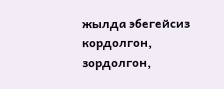жылда эбегейсиз кордолгон, зордолгон,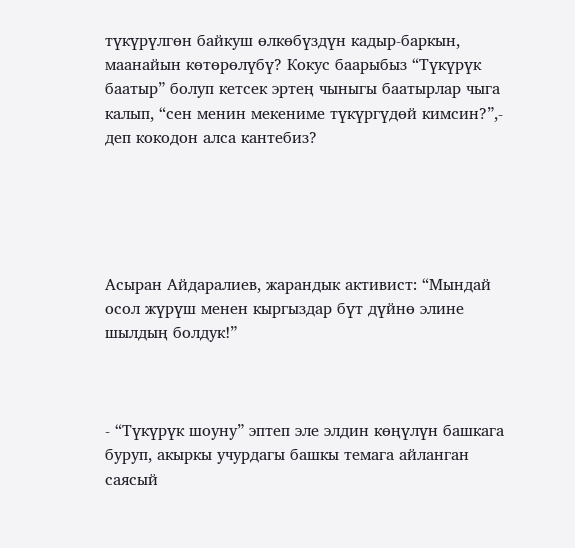түкүрүлгөн байкуш өлкөбүздүн кадыр-баркын, маанайын көтөрөлүбү? Кокус баарыбыз “Түкүрүк баатыр” болуп кетсек эртең чыныгы баатырлар чыга калып, “сен менин мекениме түкүргүдөй кимсин?”,- деп кокодон алса кантебиз?





Асыран Айдаралиев, жарандык активист: “Мындай осол жүрүш менен кыргыздар бүт дүйнө элине шылдың болдук!”



- “Түкүрүк шоуну” эптеп эле элдин көңүлүн башкага буруп, акыркы учурдагы башкы темага айланган саясый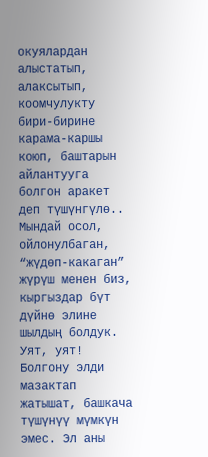окуялардан алыстатып, алаксытып, коомчулукту бири-бирине карама-каршы коюп, баштарын айлантууга болгон аракет деп түшүнгүлө..
Мындай осол, ойлонулбаган, “жүдөп-какаган” жүрүш менен биз, кыргыздар бүт дүйнө элине шылдың болдук. Уят, уят!
Болгону элди мазактап жатышат, башкача түшүнүү мүмкүн эмес. Эл аны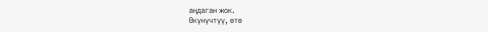аңдаган жок.
Өкүнүчтүү, өтө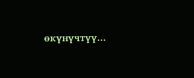өкүнүчтүү...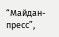“Майдан-пресс”,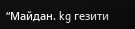“Майдан. kg гезити